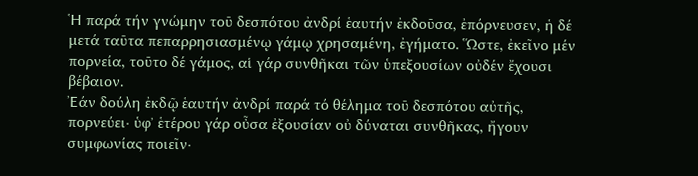Ἡ παρά τήν γνώμην τοῦ δεσπότου ἀνδρί ἑαυτήν ἐκδοῦσα, ἐπόρνευσεν, ἡ δέ μετά ταῦτα πεπαρρησιασμένῳ γάμῳ χρησαμένη, ἐγήματο. Ὥστε, ἐκεῖνο μέν πορνεία, τοῦτο δέ γάμος, αἱ γάρ συνθῆκαι τῶν ὑπεξουσίων οὐδέν ἔχουσι βέβαιον.
Ἐάν δούλη ἐκδῷ ἑαυτήν ἀνδρί παρά τό θέλημα τοῦ δεσπότου αὐτῆς, πορνεύει∙ ὑφ᾽ ἑτέρου γάρ οὖσα ἐξουσίαν οὐ δύναται συνθῆκας, ἤγουν συμφωνίας ποιεῖν∙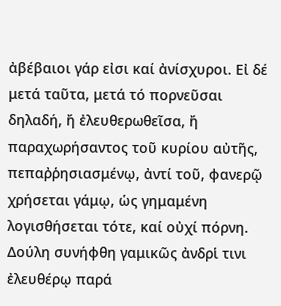ἀβέβαιοι γάρ εἰσι καί ἀνίσχυροι. Εἰ δέ μετά ταῦτα, μετά τό πορνεῦσαι δηλαδή, ἤ ἐλευθερωθεῖσα, ἤ παραχωρήσαντος τοῦ κυρίου αὐτῆς, πεπαῤῥησιασμένῳ, ἀντί τοῦ, φανερῷ χρήσεται γάμῳ, ὡς γημαμένη λογισθήσεται τότε, καί οὐχί πόρνη. Δούλη συνήφθη γαμικῶς ἀνδρἱ τινι ἐλευθέρῳ παρά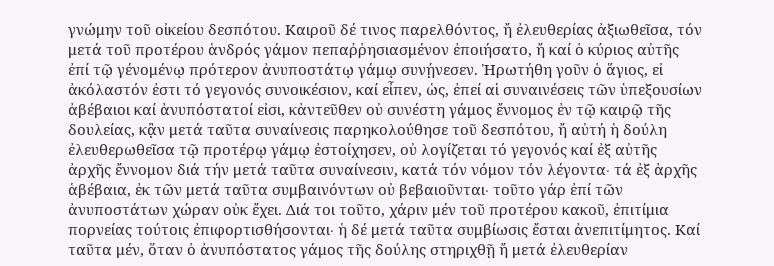γνώμην τοῦ οἰκείου δεσπότου. Καιροῦ δέ τινος παρελθόντος, ἤ ἐλευθερίας ἀξιωθεῖσα, τόν μετά τοῦ προτέρου ἁνδρός γάμον πεπαῤῥησιασμένον ἐποιήσατο, ἤ καί ὁ κύριος αὐτῆς ἐπί τῷ γένομένῳ πρότερον ἀνυποστάτῳ γάμῳ συνῄνεσεν. Ἠρωτήθη γοῦν ὁ ἅγιος, εἰ ἀκόλαστόν ἐστι τό γεγονός συνοικέσιον, καί εἶπεν, ὡς, ἐπεί αἱ συναινέσεις τῶν ὑπεξουσίων ἀβέβαιοι καί ἀνυπόστατοί εἰσι, κἀντεῦθεν οὐ συνέστη γάμος ἔννομος ἐν τῷ καιρῷ τῆς δουλείας, κᾂν μετά ταῦτα συναίνεσις παρηκολούθησε τοῦ δεσπότου, ἤ αὐτή ἡ δούλη ἐλευθερωθεῖσα τῷ προτέρῳ γάμῳ ἐστοίχησεν, οὐ λογίζεται τό γεγονός καί ἐξ αὐτῆς ἀρχῆς ἔννομον διά τήν μετά ταῦτα συναίνεσιν, κατά τόν νόμον τόν λέγοντα∙ τά ἐξ ἀρχῆς ἁβέβαια, ἐκ τῶν μετά ταῦτα συμβαινόντων οὐ βεβαιοῦνται∙ τοῦτο γάρ ἐπί τῶν ἀνυποστάτων χώραν οὐκ ἔχει. Διά τοι τοῦτο, χάριν μέν τοῦ προτέρου κακοῦ, ἐπιτίμια πορνείας τούτοις ἐπιφορτισθήσονται∙ ἡ δέ μετά ταῦτα συμβίωσις ἔσται ἀνεπιτίμητος. Καί ταῦτα μέν, ὅταν ὁ ἀνυπόστατος γάμος τῆς δούλης στηριχθῇ ἤ μετά ἐλευθερίαν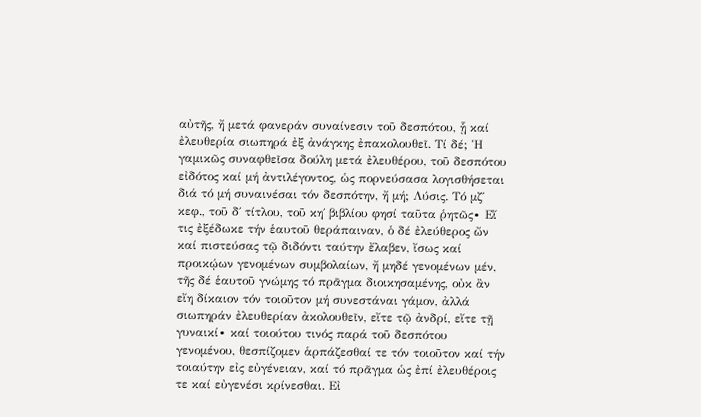αὐτῆς, ἤ μετά φανεράν συναίνεσιν τοῦ δεσπότου, ᾗ καί ἐλευθερία σιωπηρά ἐξ ἀνάγκης ἐπακολουθεῖ. Τί δέ; Ἡ γαμικῶς συναφθεῖσα δούλη μετά ἐλευθέρου, τοῦ δεσπότου εἰδότος καί μή ἀντιλέγοντος, ὡς πορνεύσασα λογισθήσεται διά τό μή συναινέσαι τόν δεσπότην, ἤ μή; Λύσις. Τό μζ΄ κεφ., τοῦ δ΄ τίτλου, τοῦ κη΄ βιβλίου φησί ταῦτα ῥητῶς∙ Εἴ τις ἐξέδωκε τήν ἑαυτοῦ θεράπαιναν, ὁ δέ ἐλεύθερος ὤν καί πιστεύσας τῷ διδόντι ταύτην ἔλαβεν, ἴσως καί προικῴων γενομένων συμβολαίων, ἤ μηδέ γενομένων μέν, τῆς δέ ἑαυτοῦ γνώμης τό πρᾶγμα διοικησαμένης, οὐκ ἂν εἴη δίκαιον τόν τοιοῦτον μή συνεστάναι γάμον, ἀλλά σιωπηράν ἐλευθερίαν ἀκολουθεῖν, εἴτε τῷ ἀνδρί, εἴτε τῇ γυναικί∙ καί τοιούτου τινός παρά τοῦ δεσπότου γενομένου, θεσπίζομεν ἁρπάζεσθαί τε τόν τοιοῦτον καί τήν τοιαύτην εἰς εὐγένειαν, καί τό πρᾶγμα ὡς ἐπί ἐλευθέροις τε καί εὐγενέσι κρίνεσθαι. Εἰ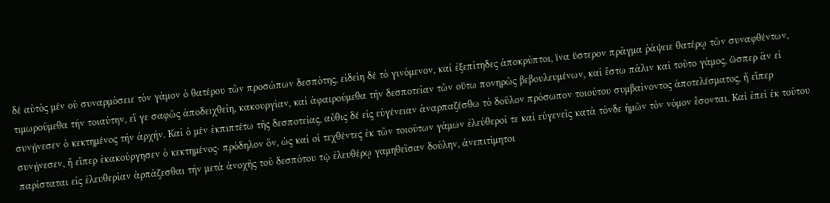δέ αὐτός μέν οὐ συναρμόσειε τόν γάμον ὁ θατέρου τῶν προσώπων δεσπότης, εἰδείη δέ τό γινόμενον, καί ἐξεπίτηδες ἀποκρύπτοι, ἵνα ὕστερον πρᾶγμα ῥάψειε θατέρῳ τῶν συναφθέντων, τιμωρούμεθα τήν τοιαύτην, εἴ γε σαφῶς ἀποδειχθείη, κακουργίαν, καί ἀφαιρούμεθα τήν δεσποτείαν τῶν οὕτω πονηρῶς βεβουλευμένων, καί ἔστω πάλιν καί τοῦτο γάμος, ὥσπερ ἂν εἰ συνῄνεσεν ὁ κεκτημένος τήν ἀρχήν. Καί ὁ μέν ἐκπιπτέτω τῆς δεσποτείας, αὖθις δέ εἰς εὐγένειαν ἀναρπαζέσθω τό δοῦλον πρόσωπον τοιούτου συμβαίνοντος ἀποτελέσματος, ἤ εἴπερ συνῄνεσεν, ἤ εἴπερ ἐκακούργησεν ὁ κεκτημένος∙ πρόδηλον ὄν, ὡς καί οἱ τεχθέντες ἐκ τῶν τοιούτων γάμων ἐλεύθεροί τε καί εὐγενεῖς κατά τόνδε ἡμῶν τόν νόμον ἔσονται. Καί ἐπεί ἐκ τούτου παρίσταται εἰς ἐλευθερίαν ἁρπάζεσθαι τήν μετά ἀνοχῆς τοῦ δεσπότου τῷ ἐλευθέρῳ γαμηθεῖσαν δούλην, ἀνεπιτίμητοι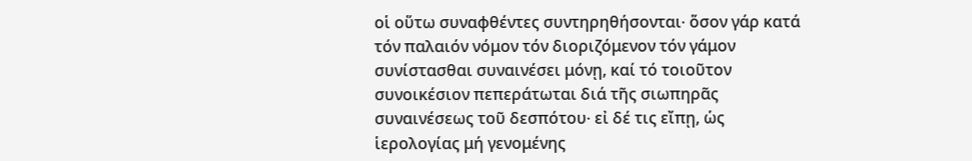οἱ οὕτω συναφθέντες συντηρηθήσονται∙ ὅσον γάρ κατά τόν παλαιόν νόμον τόν διοριζόμενον τόν γάμον συνίστασθαι συναινέσει μόνῃ, καί τό τοιοῦτον συνοικέσιον πεπεράτωται διά τῆς σιωπηρᾶς συναινέσεως τοῦ δεσπότου∙ εἰ δέ τις εἴπῃ, ὡς ἱερολογίας μή γενομένης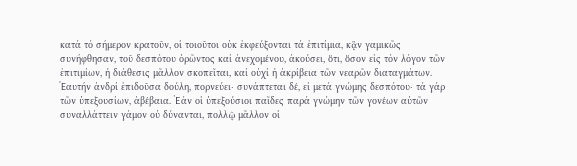κατά τό σήμερον κρατοῦν, οἱ τοιοῦτοι οὐκ ἐκφεύξονται τά ἐπιτίμια, κᾂν γαμικῶς συνήφθησαν, τοῦ δεσπότου ὁρῶντος καί ἀνεχομένου, ἀκούσει, ὅτι, ὅσον εἰς τόν λόγον τῶν ἐπιτιμίων, ἡ διάθεσις μᾶλλον σκοπεῖται, καί οὐχί ἡ ἀκρίβεια τῶν νεαρῶν διαταγμἀτων. Ἑαυτήν ἀνδρί ἐπιδοῦσα δούλη, πορνεύει∙ συνάπτεται δέ, εἰ μετά γνώμης δεσπότου∙ τά γάρ τῶν ὑπεξουσίων, ἀβέβαια. Ἐάν οἱ ὑπεξούσιοι παῖδες παρά γνώμην τῶν γονέων αὐτῶν συναλλάττειν γάμον οὐ δύνανται, πολλῷ μᾶλλον οἱ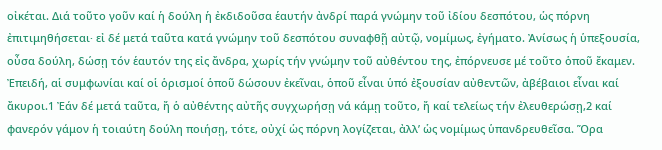οἰκέται. Διά τοῦτο γοῦν καί ἡ δούλη ἡ ἐκδιδοῦσα ἑαυτήν ἀνδρί παρά γνώμην τοῦ ἰδίου δεσπότου, ὡς πόρνη ἐπιτιμηθήσεται∙ εἰ δέ μετά ταῦτα κατά γνώμην τοῦ δεσπότου συναφθῇ αὐτῷ, νομίμως, ἐγήματο. Ἀνίσως ἡ ὑπεξουσία, οὖσα δούλη, δώσῃ τόν ἑαυτόν της εἰς ἄνδρα, χωρίς τήν γνώμην τοῦ αὐθέντου της, ἐπόρνευσε μέ τοῦτο ὁποῦ ἔκαμεν. Ἐπειδή, αἱ συμφωνίαι καί οἱ ὁρισμοί ὁποῦ δώσουν ἐκεῖναι, ὁποῦ εἶναι ὑπό ἐξουσίαν αὐθεντῶν, ἀβέβαιοι εἶναι καί ἄκυροι.1 Ἐάν δέ μετά ταῦτα, ἤ ὁ αὐθέντης αὐτῆς συγχωρήσῃ νά κάμῃ τοῦτο, ἤ καί τελείως τήν ἐλευθερώσῃ,2 καί φανερόν γάμον ἡ τοιαύτη δούλη ποιήσῃ, τότε, οὐχί ὡς πόρνη λογίζεται, ἀλλ’ ὡς νομίμως ὑπανδρευθεῖσα. Ὅρα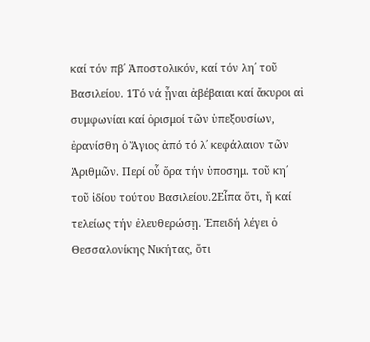καί τόν πβ΄ Ἀποστολικόν, καί τόν λη΄ τοῦ Βασιλείου. 1Τό νά ᾖναι ἀβέβαιαι καί ἄκυροι αἱ συμφωνίαι καί ὁρισμοί τῶν ὑπεξουσίων, ἐρανίσθη ὁ Ἅγιος ἀπό τό λ΄ κεφάλαιον τῶν Ἀριθμῶν. Περί οὗ ὅρα τήν ὑποσημ. τοῦ κη΄ τοῦ ἰδίου τούτου Βασιλείου.2Εἶπα ὅτι, ἤ καί τελείως τήν ἐλευθερώσῃ. Ἐπειδή λέγει ὁ Θεσσαλονίκης Νικήτας, ὅτι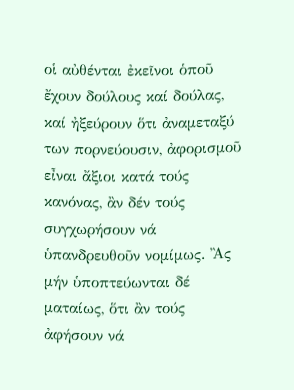οἱ αὐθένται ἐκεῖνοι ὁποῦ ἔχουν δούλους καί δούλας, καί ἠξεύρουν ὅτι ἀναμεταξύ των πορνεύουσιν, ἀφορισμοῦ εἶναι ἄξιοι κατά τούς κανόνας, ἂν δέν τούς συγχωρήσουν νά ὑπανδρευθοῦν νομίμως. Ἂς μήν ὑποπτεύωνται δέ ματαίως, ὅτι ἂν τούς ἀφήσουν νά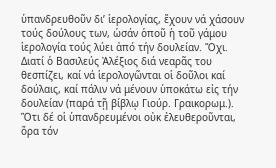ὑπανδρευθοῦν δι’ ἱερολογίας, ἔχουν νά χάσουν τούς δούλους των, ὡσάν ὁποῦ ἡ τοῦ γάμου ἱερολογία τούς λύει ἀπό τήν δουλείαν. Ὄχι. Διατί ὁ Βασιλεύς Ἀλέξιος διά νεαρᾶς του θεσπίζει, καί νά ἱερολογῶνται οἱ δοῦλοι καί δούλαις, καί πάλιν νά μένουν ὑποκάτω εἰς τήν δουλείαν (παρά τῇ βίβλῳ Γιούρ. Γραικορωμ.). Ὅτι δέ οἱ ὑπανδρευμένοι οὐκ ἐλευθεροῦνται, ὅρα τόν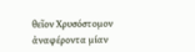θεῖον Χρυσόστομον ἀναφέροντα μίαν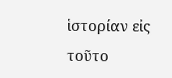ἱστορίαν εἰς τοῦτο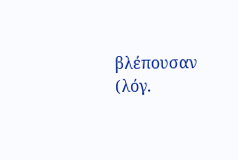βλέπουσαν (λόγ.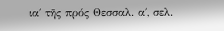ια΄ τῆς πρός Θεσσαλ. α΄, σελ.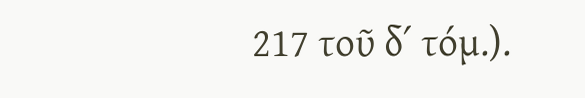217 τοῦ δ΄ τόμ.).